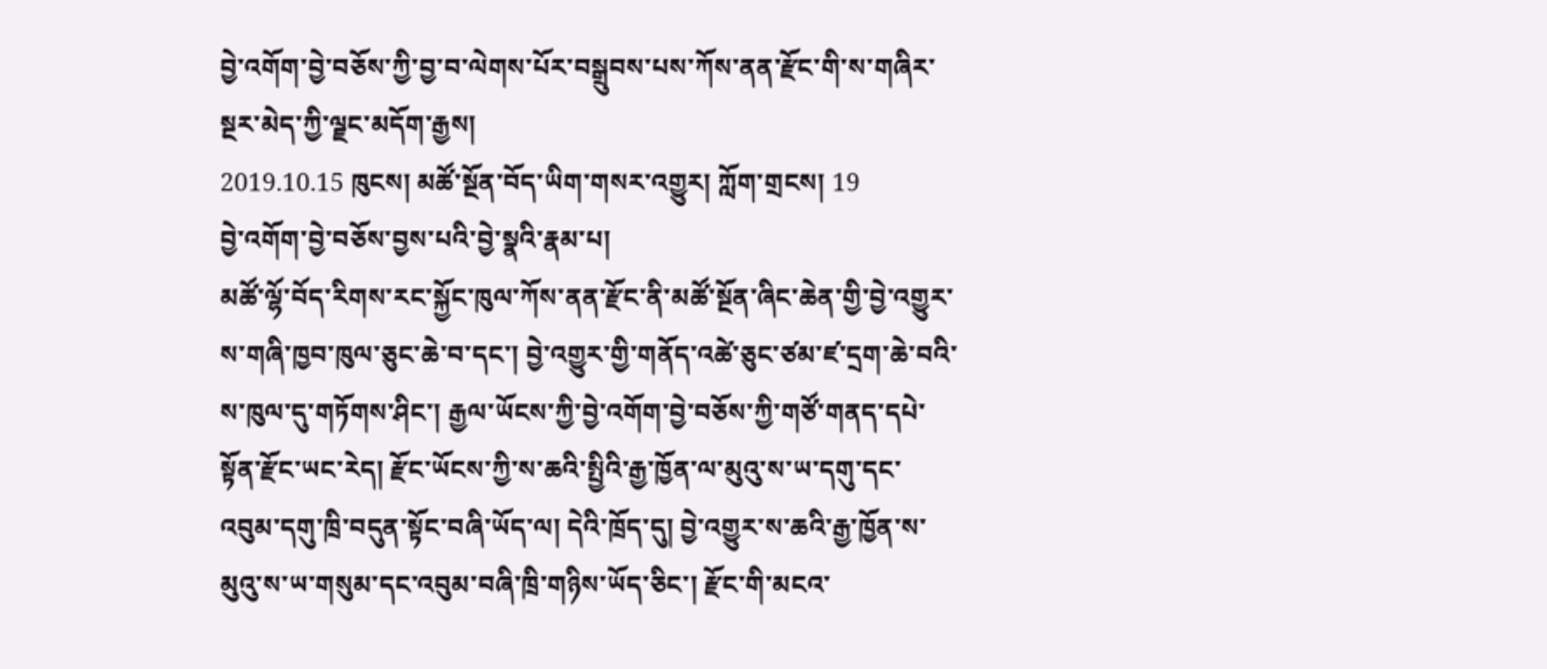བྱེ་འགོག་བྱེ་བཅོས་ཀྱི་བྱ་བ་ལེགས་པོར་བསྒྲུབས་པས་ཀོས་ནན་རྫོང་གི་ས་གཞིར་སྔར་མེད་ཀྱི་ལྗང་མདོག་རྒྱས།
2019.10.15 ཁུངས། མཚོ་སྔོན་བོད་ཡིག་གསར་འགྱུར། ཀློག་གྲངས། 19
བྱེ་འགོག་བྱེ་བཅོས་བྱས་པའི་བྱེ་སྣའི་རྣམ་པ།
མཚོ་ལྷོ་བོད་རིགས་རང་སྐྱོང་ཁུལ་ཀོས་ནན་རྫོང་ནི་མཚོ་སྔོན་ཞིང་ཆེན་གྱི་བྱེ་འགྱུར་ས་གཞི་ཁྱབ་ཁུལ་ཅུང་ཆེ་བ་དང་། བྱེ་འགྱུར་གྱི་གནོད་འཚེ་ཅུང་ཙམ་ཛ་དྲག་ཆེ་བའི་ས་ཁུལ་དུ་གཏོགས་ཤིང་། རྒྱལ་ཡོངས་ཀྱི་བྱེ་འགོག་བྱེ་བཅོས་ཀྱི་གཙོ་གནད་དཔེ་སྟོན་རྫོང་ཡང་རེད། རྫོང་ཡོངས་ཀྱི་ས་ཆའི་སྤྱིའི་རྒྱ་ཁྱོན་ལ་མུའུ་ས་ཡ་དགུ་དང་འབུམ་དགུ་ཁྲི་བདུན་སྟོང་བཞི་ཡོད་ལ། དེའི་ཁྲོད་དུ། བྱེ་འགྱུར་ས་ཆའི་རྒྱ་ཁྱོན་ས་མུའུ་ས་ཡ་གསུམ་དང་འབུམ་བཞི་ཁྲི་གཉིས་ཡོད་ཅིང་། རྫོང་གི་མངའ་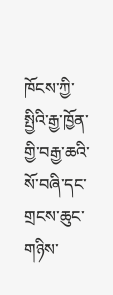ཁོངས་ཀྱི་སྤྱིའི་རྒྱ་ཁྱོན་གྱི་བརྒྱ་ཆའི་སོ་བཞི་དང་གྲངས་ཆུང་གཉིས་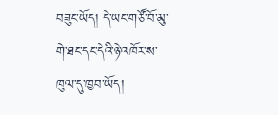བཟུང་ཡོད། དེ་ཡང་གཙོ་བོ་མུ་གེ་ཐང་དང་དེའི་ཉེ་འཁོར་ས་ཁུལ་དུ་ཁྱབ་ཡོད།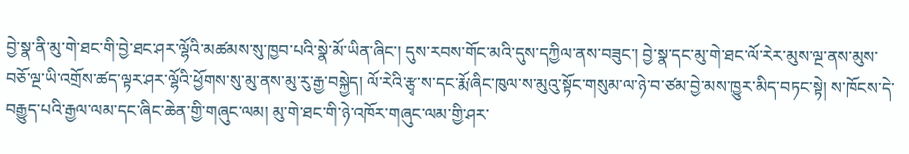བྱེ་སྣ་ནི་མུ་གེ་ཐང་གི་བྱེ་ཐང་ཤར་ལྷོའི་མཚམས་སུ་ཁྱབ་པའི་སྣེ་མོ་ཡིན་ཞིང་། དུས་རབས་གོང་མའི་དུས་དཀྱིལ་ནས་བཟུང་། བྱེ་སྣ་དང་མུ་གེ་ཐང་ལོ་རེར་མུས་ལྔ་ནས་མུས་བཅོ་ལྔ་ཡི་འགྲོས་ཚད་ལྟར་ཤར་ལྷོའི་ཕྱོགས་སུ་མུ་ནས་མུ་རུ་རྒྱ་བསྐྱེད། ལོ་རེའི་རྩྭ་ས་དང་རྨོ་ཞིང་ཁུལ་ས་མུའུ་སྟོང་གསུམ་ལ་ཉེ་བ་ཙམ་བྱེ་མས་ཁྱུར་མིད་བཏང་སྟེ། ས་ཁོངས་དེ་བརྒྱུད་པའི་རྒྱལ་ལམ་དང་ཞིང་ཆེན་གྱི་གཞུང་ལམ། མུ་གེ་ཐང་གི་ཉེ་འཁོར་གཞུང་ལམ་གྱི་ཤར་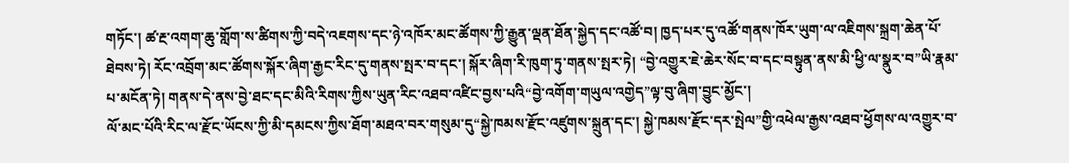གཏོང་། ཚ་རྔ་འགག་ཆུ་གློག་ས་ཚིགས་ཀྱི་བདེ་འཇགས་དང་ཉེ་འཁོར་མང་ཚོགས་ཀྱི་རྒྱུན་ལྡན་ཐོན་སྐྱེད་དང་འཚོ་བ། ཁྱད་པར་དུ་འཚོ་གནས་ཁོར་ཡུག་ལ་འཇིགས་སྐྲག་ཆེན་པོ་ཐེབས་ཏེ། རོང་འབྲོག་མང་ཚོགས་སྐོར་ཞིག་རྒྱང་རིང་དུ་གནས་སྤར་བ་དང་། སྐོར་ཞིག་རི་ཁུག་ཏུ་གནས་སྤར་ཏེ། “བྱེ་འགྱུར་ཇེ་ཆེར་སོང་བ་དང་བསྟུན་ནས་མི་ཕྱི་ལ་སྣུར་བ”ཡི་རྣམ་པ་མངོན་ཏེ། གནས་དེ་ནས་བྱེ་ཐང་དང་མིའི་རིགས་ཀྱིས་ཡུན་རིང་འཐབ་འཛིང་བྱས་པའི“བྱེ་འགོག་གཡུལ་འགྱེད”ལྟ་བུ་ཞིག་བྱུང་མྱོང་།
ལོ་མང་པོའི་རིང་ལ་རྫོང་ཡོངས་ཀྱི་མི་དམངས་ཀྱིས་ཐོག་མཐའ་བར་གསུམ་དུ“སྐྱེ་ཁམས་རྫོང་འཛུགས་སྐྲུན་དང་། སྐྱེ་ཁམས་རྫོང་དར་སྤེལ”གྱི་འཕེལ་རྒྱས་འཐབ་ཕྱོགས་ལ་འགྱུར་བ་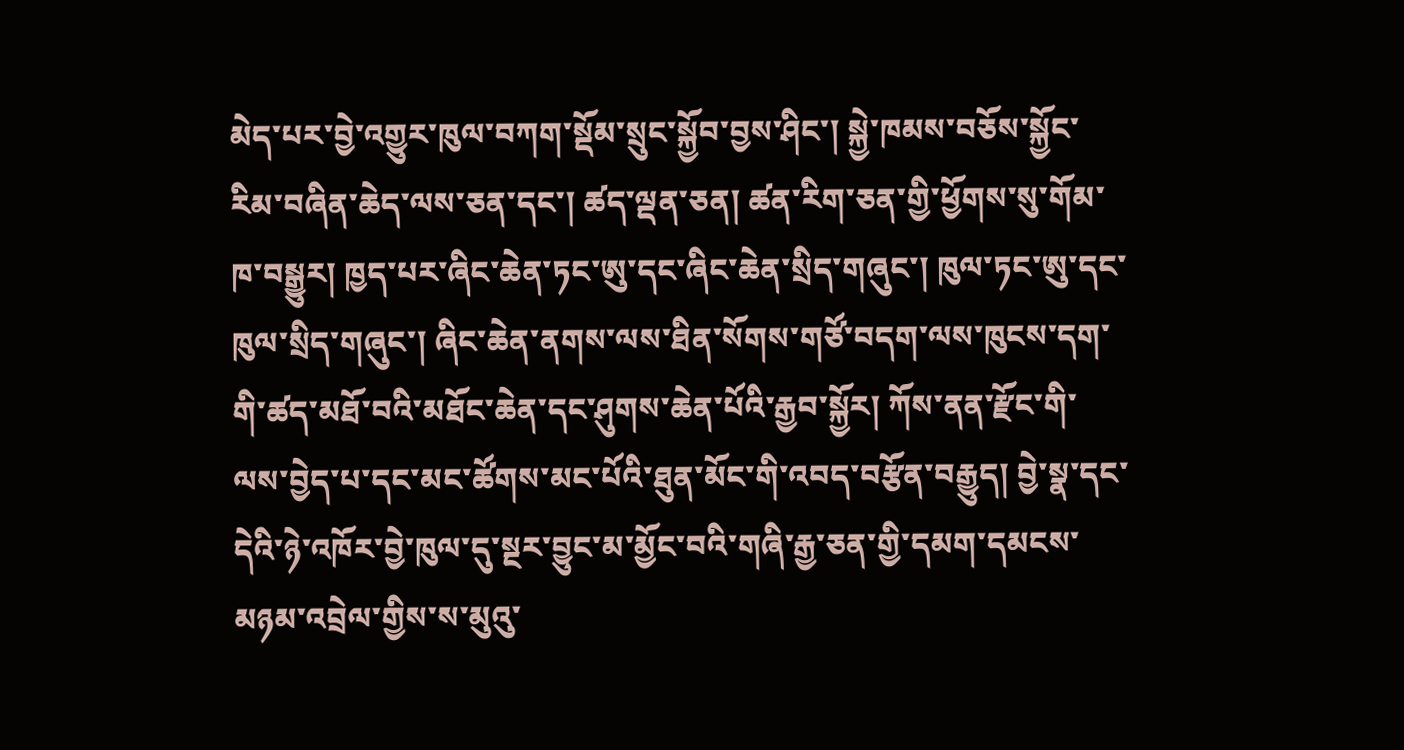མེད་པར་བྱེ་འགྱུར་ཁུལ་བཀག་སྡོམ་སྲུང་སྐྱོབ་བྱས་ཤིང་། སྐྱེ་ཁམས་བཅོས་སྐྱོང་རིམ་བཞིན་ཆེད་ལས་ཅན་དང་། ཚད་ལྡན་ཅན། ཚན་རིག་ཅན་གྱི་ཕྱོགས་སུ་གོམ་ཁ་བསྒྱུར། ཁྱད་པར་ཞིང་ཆེན་ཏང་ཨུ་དང་ཞིང་ཆེན་སྲིད་གཞུང་། ཁུལ་ཏང་ཨུ་དང་ཁུལ་སྲིད་གཞུང་། ཞིང་ཆེན་ནགས་ལས་ཐིན་སོགས་གཙོ་བདག་ལས་ཁུངས་དག་གི་ཚད་མཐོ་བའི་མཐོང་ཆེན་དང་ཤུགས་ཆེན་པོའི་རྒྱབ་སྐྱོར། ཀོས་ནན་རྫོང་གི་ལས་བྱེད་པ་དང་མང་ཚོགས་མང་པོའི་ཐུན་མོང་གི་འབད་བརྩོན་བརྒྱུད། བྱེ་སྣ་དང་དེའི་ཉེ་འཁོར་བྱེ་ཁུལ་དུ་སྔར་བྱུང་མ་མྱོང་བའི་གཞི་རྒྱ་ཅན་གྱི་དམག་དམངས་མཉམ་འབྲེལ་གྱིས་ས་མུའུ་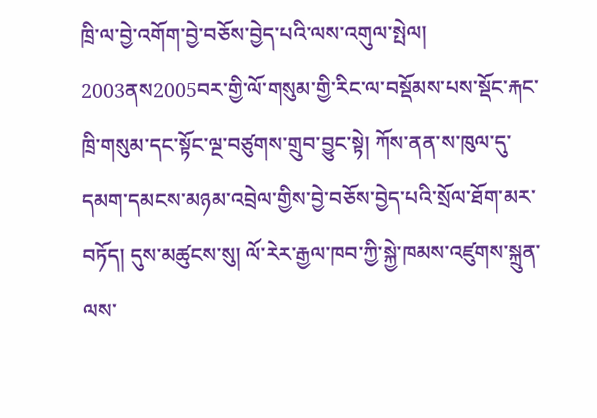ཁྲི་ལ་བྱེ་འགོག་བྱེ་བཅོས་བྱེད་པའི་ལས་འགུལ་སྤེལ།
2003ནས2005བར་གྱི་ལོ་གསུམ་གྱི་རིང་ལ་བསྡོམས་པས་སྡོང་རྐང་ཁྲི་གསུམ་དང་སྟོང་ལྔ་བཙུགས་གྲུབ་བྱུང་སྟེ། ཀོས་ནན་ས་ཁུལ་དུ་དམག་དམངས་མཉམ་འབྲེལ་གྱིས་བྱེ་བཅོས་བྱེད་པའི་སྲོལ་ཐོག་མར་བཏོད། དུས་མཚུངས་སུ། ལོ་རེར་རྒྱལ་ཁབ་ཀྱི་སྐྱེ་ཁམས་འཛུགས་སྐྲུན་ལས་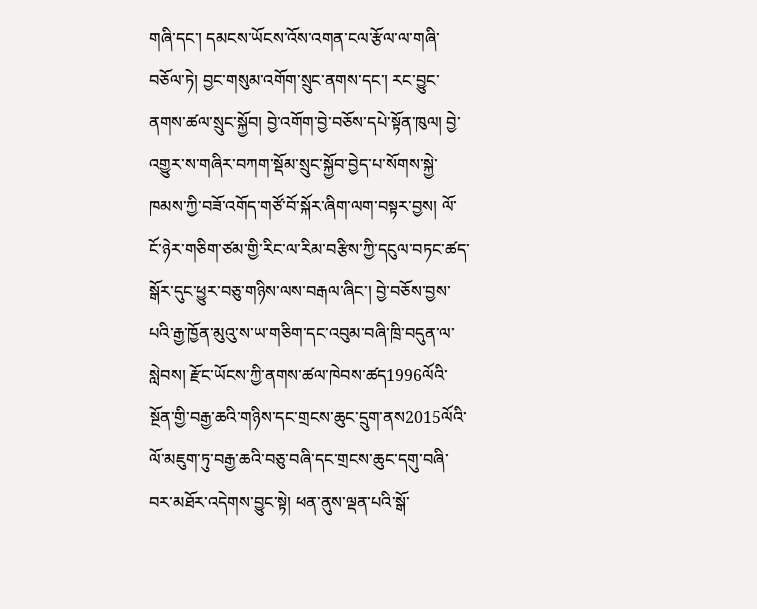གཞི་དང་། དམངས་ཡོངས་འོས་འགན་ངལ་རྩོལ་ལ་གཞི་བཅོལ་ཏེ། བྱང་གསུམ་འགོག་སྲུང་ནགས་དང་། རང་བྱུང་ནགས་ཚལ་སྲུང་སྐྱོབ། བྱེ་འགོག་བྱེ་བཅོས་དཔེ་སྟོན་ཁུལ། བྱེ་འགྱུར་ས་གཞིར་བཀག་སྡོམ་སྲུང་སྐྱོབ་བྱེད་པ་སོགས་སྐྱེ་ཁམས་ཀྱི་བཟོ་འགོད་གཙོ་བོ་སྐོར་ཞིག་ལག་བསྟར་བྱས། ལོ་ངོ་ཉེར་གཅིག་ཙམ་གྱི་རིང་ལ་རིམ་བརྩིས་ཀྱི་དངུལ་བཏང་ཚད་སྒོར་དུང་ཕྱུར་བཅུ་གཉིས་ལས་བརྒལ་ཞིང་། བྱེ་བཅོས་བྱས་པའི་རྒྱ་ཁྱོན་མུའུ་ས་ཡ་གཅིག་དང་འབུམ་བཞི་ཁྲི་བདུན་ལ་སླེབས། རྫོང་ཡོངས་ཀྱི་ནགས་ཚལ་ཁེབས་ཚད1996ལོའི་སྔོན་གྱི་བརྒྱ་ཆའི་གཉིས་དང་གྲངས་ཆུང་དྲུག་ནས2015ལོའི་ལོ་མཇུག་ཏུ་བརྒྱ་ཆའི་བཅུ་བཞི་དང་གྲངས་ཆུང་དགུ་བཞི་བར་མཐོར་འདེགས་བྱུང་སྟེ། ཕན་ནུས་ལྡན་པའི་སྒོ་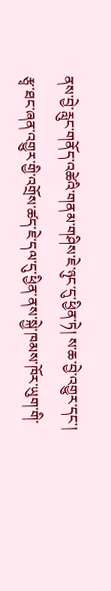ནས་བྱེ་རླུང་གནོད་འཚེའི་གནམ་གཤིས་ཇེ་ཉུང་དུ་ཕྱིན་ཏེ། ས་ཆ་བྱེ་འགྱུར་དང་། རྩྭ་ཐང་ཞན་འགྱུར་གྱི་འགྲོས་ཚད་ཇེ་དལ་དུ་ཕྱིན་ནས་སྐྱེ་ཁམས་ཁོར་ཡུག་གི་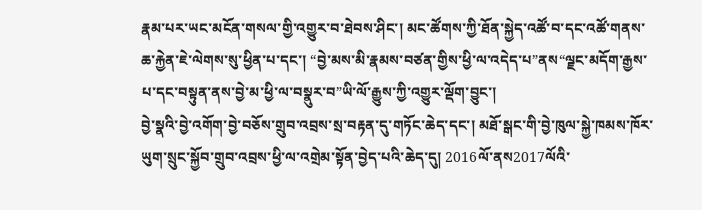རྣམ་པར་ཡང་མངོན་གསལ་གྱི་འགྱུར་བ་ཐེབས་ཤིང་། མང་ཚོགས་ཀྱི་ཐོན་སྐྱེད་འཚོ་བ་དང་འཚོ་གནས་ཆ་རྐྱེན་ཇེ་ལེགས་སུ་ཕྱིན་པ་དང་། “བྱེ་མས་མི་རྣམས་བཙན་གྱིས་ཕྱི་ལ་འདེད་པ”ནས“ལྗང་མདོག་རྒྱས་པ་དང་བསྟུན་ནས་བྱེ་མ་ཕྱི་ལ་བསྣུར་བ”ཡི་ལོ་རྒྱུས་ཀྱི་འགྱུར་ལྡོག་བྱུང་།
བྱེ་སྣའི་བྱེ་འགོག་བྱེ་བཅོས་གྲུབ་འབྲས་སྲ་བརྟན་དུ་གཏོང་ཆེད་དང་། མཐོ་སྒང་གི་བྱེ་ཁུལ་སྐྱེ་ཁམས་ཁོར་ཡུག་སྲུང་སྐྱོབ་གྲུབ་འབྲས་ཕྱི་ལ་འགྲེམ་སྟོན་བྱེད་པའི་ཆེད་དུ། 2016ལོ་ནས2017ལོའི་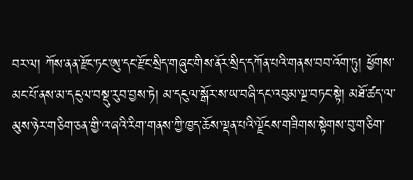བར་ལ། ཀོས་ནན་རྫོང་ཏང་ཨུ་དང་རྫོང་སྲིད་གཞུང་གིས་ནོར་སྲིད་དཀོན་པའི་གནས་བབ་འོག་ཏུ། ཕྱོགས་མང་པོ་ནས་མ་དངུལ་བསྡུ་རུབ་བྱས་ཏེ། མ་དངུལ་སྒོར་ས་ཡ་བཞི་དང་འབུམ་ལྔ་བཏང་སྟེ། མཐོ་ཚད་ལ་མུས་ཉེར་གཅིག་ཅན་གྱི་འ་ཞའི་རིག་གནས་ཀྱི་ཁྱད་ཆོས་ལྡན་པའི་ལྗོངས་གཟིགས་སྟེགས་བུ་གཅིག་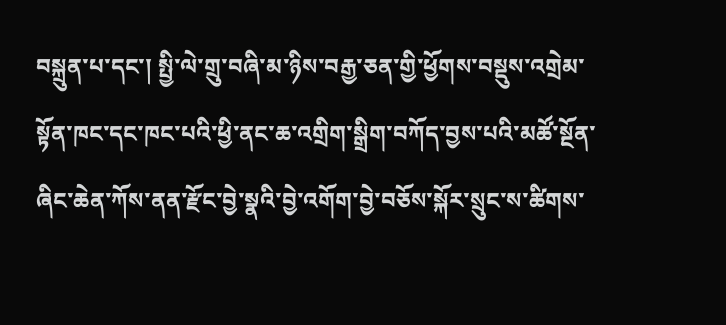བསྐྲུན་པ་དང་། སྤྱི་ལེ་གྲུ་བཞི་མ་ཉིས་བརྒྱ་ཅན་གྱི་ཕྱོགས་བསྡུས་འགྲེམ་སྟོན་ཁང་དང་ཁང་པའི་ཕྱི་ནང་ཆ་འགྲིག་སྒྲིག་བཀོད་བྱས་པའི་མཚོ་སྔོན་ཞིང་ཆེན་ཀོས་ནན་རྫོང་བྱེ་སྣའི་བྱེ་འགོག་བྱེ་བཅོས་སྐོར་སྲུང་ས་ཚིགས་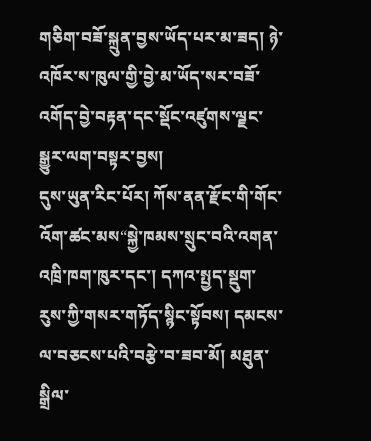གཅིག་བཟོ་སྐྲུན་བྱས་ཡོད་པར་མ་ཟད། ཉེ་འཁོར་ས་ཁུལ་གྱི་བྱེ་མ་ཡོད་སར་བཟོ་འགོད་བྱེ་བརྟན་དང་སྡོང་འཛུགས་ལྗང་སྒྱུར་ལག་བསྟར་བྱས།
དུས་ཡུན་རིང་པོར། ཀོས་ནན་རྫོང་གི་གོང་འོག་ཚང་མས“སྐྱེ་ཁམས་སྲུང་བའི་འགན་འཁྲི་ཁག་ཁུར་དང་། དཀའ་སྤྱད་སྡུག་རུས་ཀྱི་གསར་གཏོད་སྙིང་སྟོབས། དམངས་ལ་བཅངས་པའི་བརྩེ་བ་ཟབ་མོ། མཐུན་སྒྲིལ་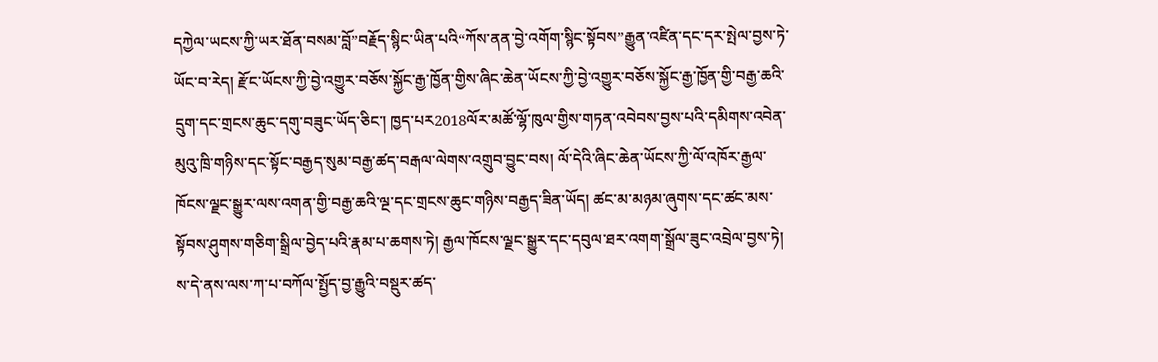དཀྱེལ་ཡངས་ཀྱི་ཡར་ཐོན་བསམ་བློ”བརྗོད་སྙིང་ཡིན་པའི“ཀོས་ནན་བྱེ་འགོག་སྙིང་སྟོབས”རྒྱུན་འཛིན་དང་དར་སྤེལ་བྱས་ཏེ་ཡོང་བ་རེད། རྫོང་ཡོངས་ཀྱི་བྱེ་འགྱུར་བཅོས་སྐྱོང་རྒྱ་ཁྱོན་གྱིས་ཞིང་ཆེན་ཡོངས་ཀྱི་བྱེ་འགྱུར་བཅོས་སྐྱོང་རྒྱ་ཁྱོན་གྱི་བརྒྱ་ཆའི་དྲུག་དང་གྲངས་ཆུང་དགུ་བཟུང་ཡོད་ཅིང་། ཁྱད་པར2018ལོར་མཚོ་ལྷོ་ཁུལ་གྱིས་གཏན་འབེབས་བྱས་པའི་དམིགས་འབེན་མུའུ་ཁྲི་གཉིས་དང་སྟོང་བརྒྱད་སུམ་བརྒྱ་ཚད་བརྒལ་ལེགས་འགྲུབ་བྱུང་བས། ལོ་དེའི་ཞིང་ཆེན་ཡོངས་ཀྱི་ལོ་འཁོར་རྒྱལ་ཁོངས་ལྗང་སྒྱུར་ལས་འགན་གྱི་བརྒྱ་ཆའི་ལྔ་དང་གྲངས་ཆུང་གཉིས་བརྒྱད་ཟིན་ཡོད། ཚང་མ་མཉམ་ཞུགས་དང་ཚང་མས་སྟོབས་ཤུགས་གཅིག་སྒྲིལ་བྱེད་པའི་རྣམ་པ་ཆགས་ཏེ། རྒྱལ་ཁོངས་ལྗང་སྒྱུར་དང་དབུལ་ཐར་འགག་སྒྲོལ་ཟུང་འབྲེལ་བྱས་ཏེ། ས་དེ་ནས་ལས་ཀ་པ་བཀོལ་སྤྱོད་བྱ་རྒྱུའི་བསྡུར་ཚད་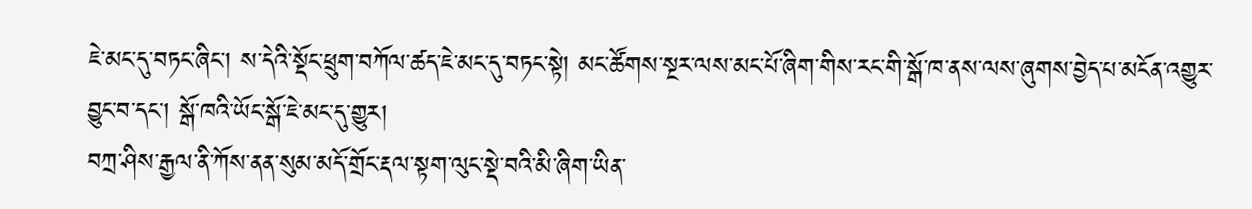ཇེ་མང་དུ་བཏང་ཞིང་། ས་དེའི་སྡོང་ཕྲུག་བཀོལ་ཚད་ཇེ་མང་དུ་བཏང་སྟེ། མང་ཚོགས་སྔར་ལས་མང་པོ་ཞིག་གིས་རང་གི་སྒོ་ཁ་ནས་ལས་ཞུགས་བྱེད་པ་མངོན་འགྱུར་བྱུང་བ་དང་། སྒོ་ཁའི་ཡོང་སྒོ་ཇེ་མང་དུ་གྱུར།
བཀྲ་ཤིས་རྒྱལ་ནི་ཀོས་ནན་སུམ་མདོ་གྲོང་རྡལ་སྟག་ལུང་སྡེ་བའི་མི་ཞིག་ཡིན་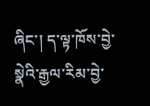ཞིང་། ད་ལྟ་ཁོས་བྱེ་སྣེའི་རྒྱལ་རིམ་བྱེ་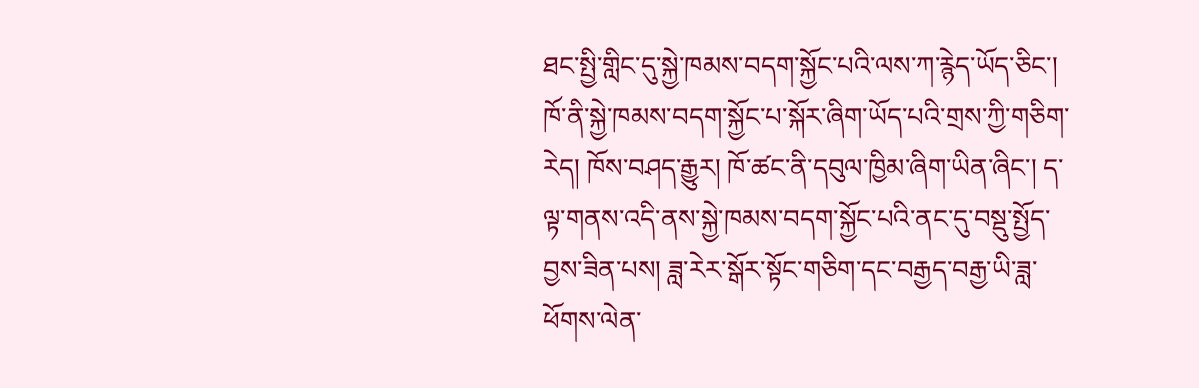ཐང་སྤྱི་གླིང་དུ་སྐྱེ་ཁམས་བདག་སྐྱོང་པའི་ལས་ཀ་རྙེད་ཡོད་ཅིང་། ཁོ་ནི་སྐྱེ་ཁམས་བདག་སྐྱོང་པ་སྐོར་ཞིག་ཡོད་པའི་གྲས་ཀྱི་གཅིག་རེད། ཁོས་བཤད་རྒྱུར། ཁོ་ཚང་ནི་དབུལ་ཁྱིམ་ཞིག་ཡིན་ཞིང་། ད་ལྟ་གནས་འདི་ནས་སྐྱེ་ཁམས་བདག་སྐྱོང་པའི་ནང་དུ་བསྡུ་སྤྱོད་བྱས་ཟིན་པས། ཟླ་རེར་སྒོར་སྟོང་གཅིག་དང་བརྒྱད་བརྒྱ་ཡི་ཟླ་ཕོགས་ལེན་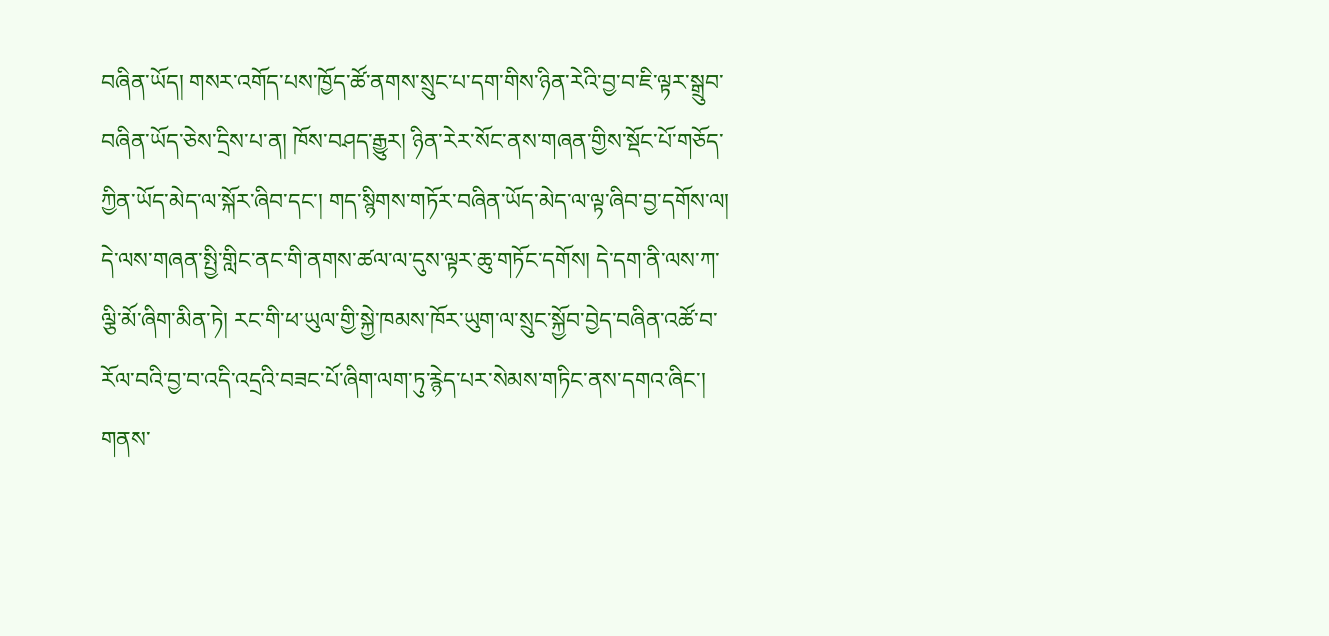བཞིན་ཡོད། གསར་འགོད་པས་ཁྱོད་ཚོ་ནགས་སྲུང་པ་དག་གིས་ཉིན་རེའི་བྱ་བ་ཇི་ལྟར་སྒྲུབ་བཞིན་ཡོད་ཅེས་དྲིས་པ་ན། ཁོས་བཤད་རྒྱུར། ཉིན་རེར་སོང་ནས་གཞན་གྱིས་སྡོང་པོ་གཅོད་ཀྱིན་ཡོད་མེད་ལ་སྐོར་ཞིབ་དང་། གད་སྙིགས་གཏོར་བཞིན་ཡོད་མེད་ལ་ལྟ་ཞིབ་བྱ་དགོས་ལ། དེ་ལས་གཞན་སྤྱི་གླིང་ནང་གི་ནགས་ཚལ་ལ་དུས་ལྟར་ཆུ་གཏོང་དགོས། དེ་དག་ནི་ལས་ཀ་ལྕི་མོ་ཞིག་མིན་ཏེ། རང་གི་ཕ་ཡུལ་གྱི་སྐྱེ་ཁམས་ཁོར་ཡུག་ལ་སྲུང་སྐྱོབ་བྱེད་བཞིན་འཚོ་བ་རོལ་བའི་བྱ་བ་འདི་འདྲའི་བཟང་པོ་ཞིག་ལག་ཏུ་རྙེད་པར་སེམས་གཏིང་ནས་དགའ་ཞིང་། གནས་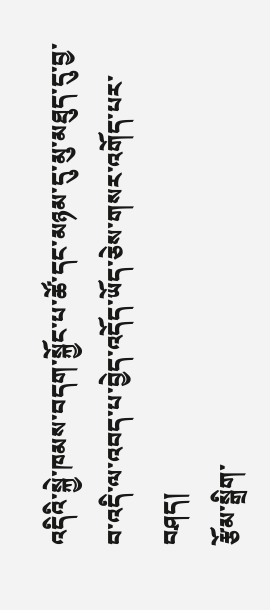འདིའི་སྐྱེ་ཁམས་བདག་སྐྱོང་པ་ཚོ་དང་མཉམ་དུ་མུ་མཐུད་དུ་བྱ་བ་འདི་ལ་འབད་པ་བྱེད་འདོད་ཡོད་ཅེས་གསར་འགོད་པར་བཤད།
རྩོམ་སྒྲིག་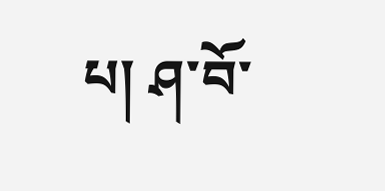པ། ཤ་བོ་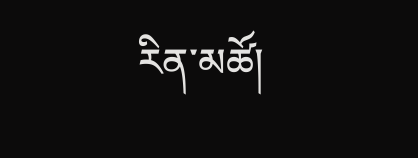རིན་མཚོ།